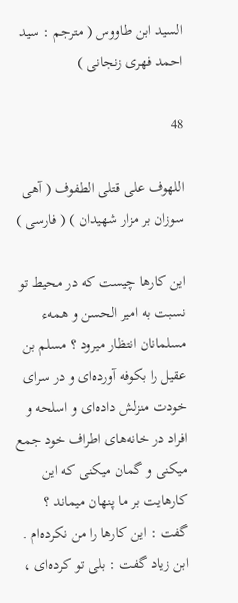السيد ابن طاووس ( مترجم : سيد احمد فهرى زنجانى )

48

اللهوف على قتلى الطفوف ( آهى سوزان بر مزار شهيدان ) ( فارسى )

اين كارها چيست كه در محيط تو نسبت به امير الحسن و همهء مسلمانان انتظار ميرود ؟ مسلم بن عقيل را بكوفه آورده‌اى و در سراى خودت منزلش داده‌اى و اسلحه و افراد در خانه‌هاى اطراف خود جمع ميكنى و گمان ميكنى كه اين كارهايت بر ما پنهان ميماند ؟ گفت : اين كارها را من نكرده‌ام . ابن زياد گفت : بلى تو كرده‌اى ،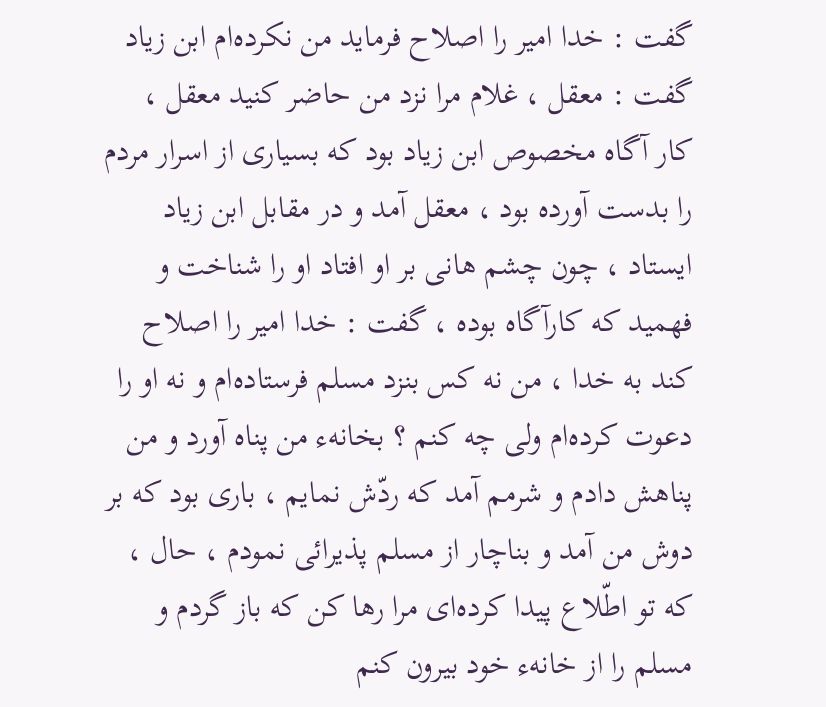گفت : خدا امير را اصلاح فرمايد من نكرده‌ام ابن زياد گفت : معقل ، غلام مرا نزد من حاضر كنيد معقل ، كار آگاه مخصوص ابن زياد بود كه بسيارى از اسرار مردم را بدست آورده بود ، معقل آمد و در مقابل ابن زياد ايستاد ، چون چشم هانى بر او افتاد او را شناخت و فهميد كه كارآگاه بوده ، گفت : خدا امير را اصلاح كند به خدا ، من نه كس بنزد مسلم فرستاده‌ام و نه او را دعوت كرده‌ام ولى چه كنم ؟ بخانهء من پناه آورد و من پناهش دادم و شرمم آمد كه ردّش نمايم ، بارى بود كه بر دوش من آمد و بناچار از مسلم پذيرائى نمودم ، حال ، كه تو اطّلاع پيدا كرده‌اى مرا رها كن كه باز گردم و مسلم را از خانهء خود بيرون كنم